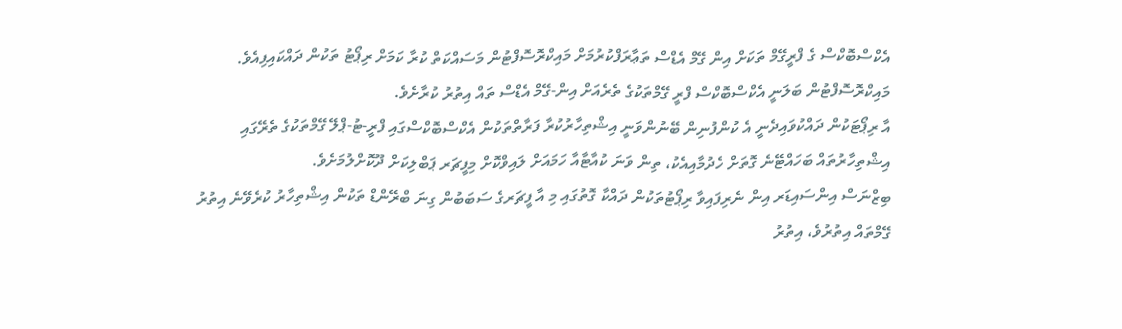އެކްސްބޮކްސް ގެ ފްރީގޭމް ތަކަށް އިން ގޭމް އެޑްސް ތަޢާރަފްކުރުމަށް މައިކްރޮސޮފްޓުން މަސައްކަތް ކުރާ ކަމަށް ރިޕޯޓު ތަކުން ދައްކައިފިއެވެ.
މައިކްރޮސޮފްޓުން ބަލަނީ އެކްސްބޮކްސް ފްރީ ގޭމްތަކުގެ ތެރެއަށް އިން-ގޭމް އެޑްސް ތައް އިތުރު ކުރާށެވެ.
އާ ރިޕޯޓަކުން ދައްކުވައިދެނީ އެ ކުންފުނިން ބޭނުންވަނީ އިޝްތިހާރުކުރާ ފަރާތްތަކުން އެކްސްބޮކްސްގައި ފްރީ-ޓު-ޕްލޭ ގޭމްތަކުގެ ތެރޭގައި އިޝްތިހާރުތައް ބަހައްޓޭނެ ގޮތަށް ހެދުމާއިއެކު، ތިން ވަނަ ކުއާޓާއާ ހަމައަށް ލައިވްކޮށް މިފީޗަރ ޕަބްލިކަށް ދޫކޮށްލުމަށެވެ.
ބިޒްނަސް އިންސައިޑަރ އިން ނެރިފައިވާ ރިޕޯޓުތަކުން ދައްކާ ގޮތުގައި މި އާ ފީޗަރގެ ސަބަބުން ގިނަ ބްރޭންޑް ތަކުން އިޝްތިހާރު ކުރެވޭނެ އިތުރު ގޭމްތައް އިތުރުވެ، އިތުރު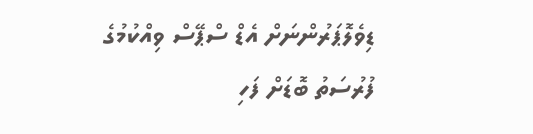ޑިވެލޮޕަރުންނަށް އެޑް ސްޕޭސް ވިއްކުމުގެ ފުރުސަތު ބޮޑަށް ފަހި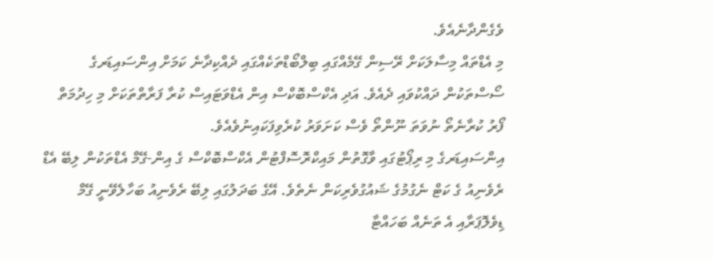ވެގެންދާނެއެވެ.
މި އެޑްތައް މިސާލަކަށް ރޭސިން ގޭމެއްގައި ބިލްބޯޑްތަކެއްގައި ދެއްކިދާނެ ކަމަށް އިންސައިޑަރގެ ސޯސްތަކުން ދައްކުވައި ދެއެވެ. އަދި އެކްސްބޮކްސް އިން އެޑްވަޓައިސް ކުރާ ފަރާތްތަކަށް މި ހިދުމަތް ފޯރު ކުރާނެތޯ ނުވަތަ ނޫންތޯ ވެސް ކަށަވަރު ކުރެވިފަކައިނުވެއެވެ.
އިންސައިޑަރގެ މި ރިޕޯޓުގައި ވާގޮތުން މައިކްރޮސޮފްޓުން އެކްސްބޮކްސް ގެ އިން-ގޭމް އެޑްތަކުން ލިބޭ އެޑް ރެވެނިއު ގެ ކަޓް ނެގުމުގެ ޝައުގުވެރިކަން ނެތެވެ. އޭގެ ބަދަލުގައި ލިބޭ ރެވެނިއު ބަހާލެވޭނީ ގޭމް ޑިވެލޮޕަރާއި އެ ތަނެއް ބަހައްޓާ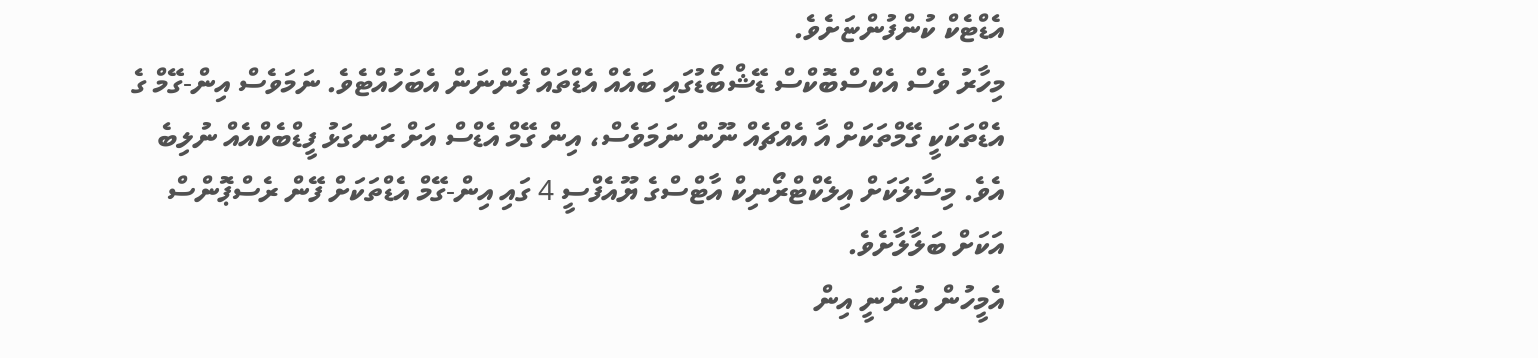އެޑްޓެކް ކުންފުންޏަށެވެ.
މިހާރު ވެސް އެކްސްބޮކްސް ޑޭޝްބޯޑުގައި ބައެއް އެޑްތައް ފެންނަން އެބަހުއްޓެވެ. ނަމަވެސް އިން-ގޭމް ގެ އެޑްތަކަކީ ގޭމްތަކަށް އާ އެއްޗެއް ނޫން ނަމަވެސް، އިން ގޭމް އެޑްސް އަށް ރަނގަޅު ފީޑްބެކްއެއް ނުލިބެ އެވެ. މިސާލަކަށް އިލެކްޓްރޯނިކް އާޓްސްގެ ޔޫއެފްސީ 4 ގައި އިން-ގޭމް އެޑްތަކަށް ފޭން ރެސްޕޮންސް އަކަށް ބަލާލާށެވެ.
އެމީހުން ބުނަނީ އިން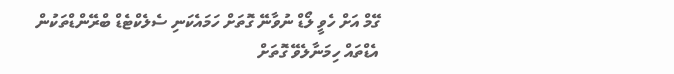ގޭމް އަށް ހެވީ ލޯޑް ނުވާނޭ ގޮތަށް ހަމައެކަނި ސެލެކްޓެޑް ބްރޭންޑްތަކުން އެޑްތައް ހިމަނާލެވޭ ގޮތަށް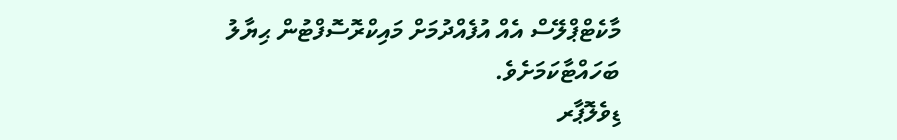މާކެޓްޕްލޭސް އެއް އުފެއްދުމަށް މައިކްރޮސޮފްޓުން ޙިޔާލު ބަހައްޓާކަމަށެވެ.
ޑިވެލޮޕާރ